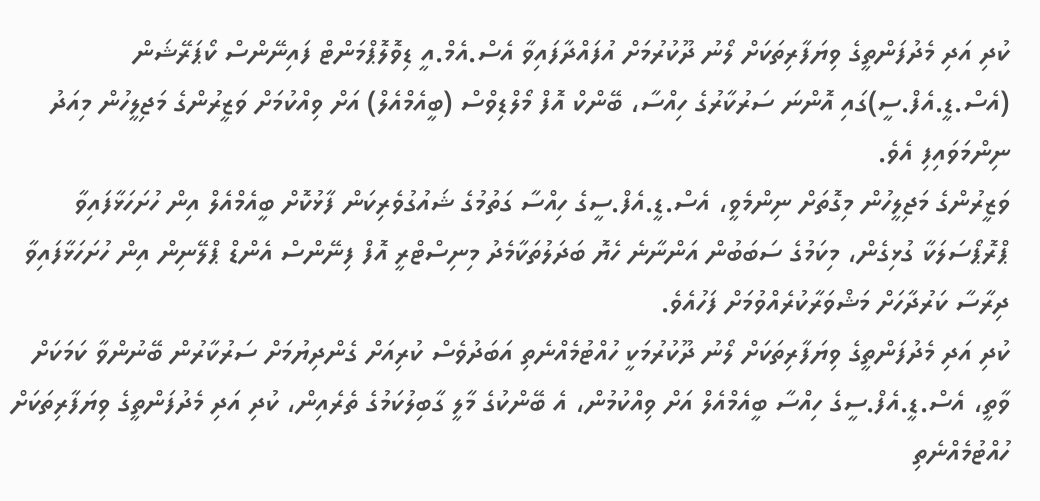ކުދި އަދި މެދުފަންތީގެ ވިޔަފާރިތަކަށް ލޯނު ދޫކުރުމަށް އުފައްދާފައިވާ އެސް.އެމް.އީ ޑިވޮލޮޕްމަންޓް ފައިނޭންސް ކޯޕަރޭޝަން (އެސް.ޑީ.އެފް.ސީ)ގައި އޮންނަ ސަރުކާރުގެ ހިއްސާ، ބޭންކް އޮފް މޯލްޑިވްސް (ބީއެމްއެލް) އަށް ވިއްކުމަށް ވަޒީރުންގެ މަޖިލީހުން މިއަދު ނިންމަވައިފި އެވެ.
ވަޒީރުންގެ މަޖިލީހުން މިގޮތަށް ނިންމެވީ، އެސް.ޑީ.އެފް.ސީގެ ހިއްސާ ގަތުމުގެ ޝައުގުވެރިކަން ފާޅުކޮށް ބީއެމްއެލް އިން ހުށަހަޅާފައިވާ ޕްރޮޕޯސަލަކާ ގުޅިގެން، މިކަމުގެ ސަބަބުން އަންނާނެ ހެޔޮ ބަދަލުތަކާމެދު މިނިސްޓްރީ އޮފް ފިނޭންސް އެންޑް ޕްލޭނިން އިން ހުށަހަޅާފައިވާ ދިރާސާ ކަރުދާހަށް މަޝްވަރާކުރެއްވުމަށް ފަހުއެވެ.
ކުދި އަދި މެދުފަންތީގެ ވިޔަފާރިތަކަށް ލޯނު ދޫކުރުމަކީ ހުއްޓުމެއްނެތި އަބަދުވެސް ކުރިއަށް ގެންދިޔުމަށް ސަރުކާރުން ބޭނުންވާ ކަމަކަށް ވާތީ، އެސް.ޑީ.އެފް.ސީގެ ހިއްސާ ބީއެމްއެލް އަށް ވިއްކުމުން، އެ ބޭންކުގެ މާލީ ގާބިލުކަމުގެ ތެރެއިން، ކުދި އަދި މެދުފަންތީގެ ވިޔަފާރިތަކަށް ހުއްޓުމެއްނެތި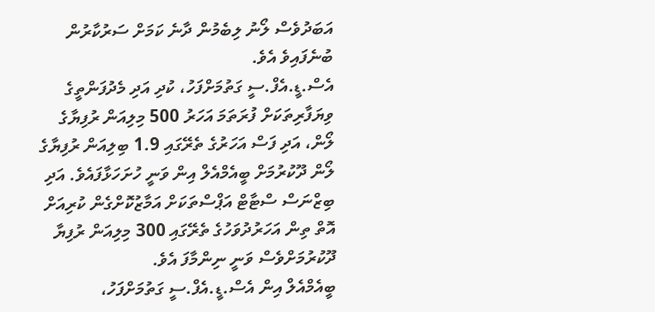އަބަދުވެސް ލޯނު ލިބެމުން ދާނެ ކަމަށް ސަރުކާރުން ބުނެފައިވެ އެވެ.
އެސް.ޑީ.އެފް.ސީ ގަތުމަށްފަހު، ކުދި އަދި މެދުފަންތީގެ ވިޔަފާރިތަކަށް ފުރަތަމަ އަހަރު 500 މިލިއަން ރުފިޔާގެ ލޯން، އަދި ފަސް އަހަރުގެ ތެރޭގައި 1.9 ބިލިއަން ރުފިޔާގެ ލޯން ދޫކުރުމަށް ބީއެމްއެލް އިން ވަނީ ހުށަހަޅާފައެވެ. އަދި ބިޒްނަސް ސްޓާޓް އަޕްސްތަކަށް އަމާޒުކޮށްގެން ކުރިއަށް އޮތް ތިން އަހަރުދުވަހުގެ ތެރޭގައި 300 މިލިއަން ރުފިޔާ ދޫކުރުމަށްވެސް ވަނީ ނިންމާފަ އެވެ.
ބީއެމްއެލް އިން އެސް.ޑީ.އެފް.ސީ ގަތުމަށްފަހު،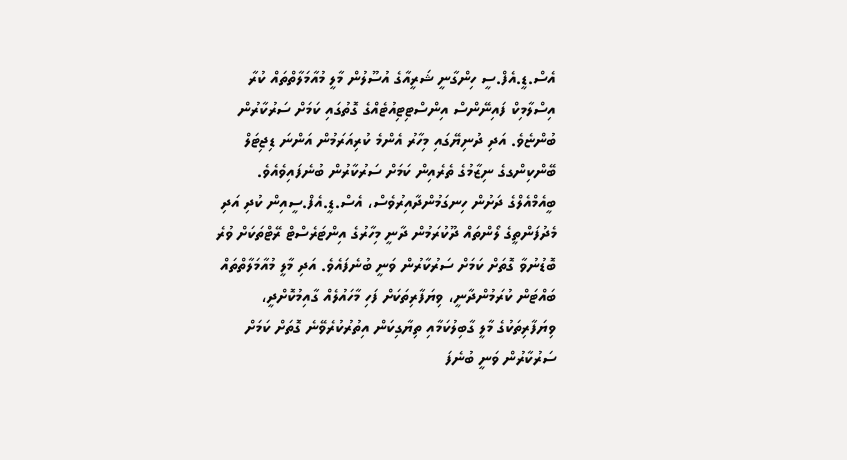އެސް.ޑީ.އެފް.ސީ ހިންގާނީ ޝަރީއާގެ އުސޫލުން މާލީ މުއާމަލާތްތައް ކުރާ އިސްލާމިކް ފައިނޭންސް އިންސްޓިޓިއުޓެއްގެ ގޮތުގައި ކަމަށް ސަރުކާރުން ބުންޏެވެ. އަދި ދުނިޔޭގައި މިހާރު އެންމެ ކުރިއަރަމުން އަންނަ ޑިޖިޓަލް ބޭންކިންގގެ ނިޒާމުގެ ތެރެއިން ކަމަށް ސަރުކާރުން ބުނެފައިވެއެވެ.
ބީއެމްއެލްގެ ދަށުން ހިނގަމުންދާއިރުވެސް، އެސް.ޑީ.އެފް.ސީއިން ކުދި އަދި މެދުފަންތީގެ ލޯންތައް ދޫކުރަމުން ދާނީ މިހާރުގެ އިންޓަރެސްޓް ރޭޓްތަކަށް ވުރެ ބޮޑުނުވާ ގޮތަށް ކަމަށް ސަރުކާރުން ވަނީ ބުނެފައެވެ. އަދި މާލީ މުއާމަލާތްތައް ބައްޓަން ކުރަމުންދާނީ، ވިޔަފާރިތަކަށް ފަހި މާހައުލެއް ގާއިމުކޮށްދީ، ވިޔަފާރިތަކުގެ މާލީ ގާބިލުކަމާއި ތިޔާގިކަން އިތުރުކުރެވޭނެ ގޮތަށް ކަމަށް ސަރުކާރުން ވަނީ ބުނެފަ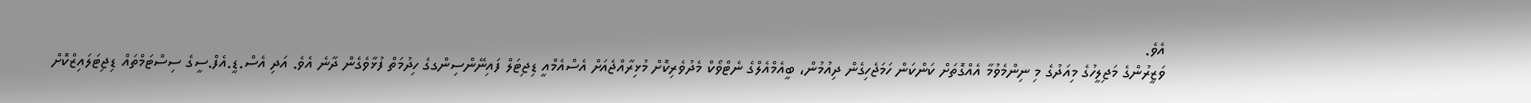އެވެ.
ވަޒީރުންގެ މަޖިލީހުގެ މިއަދުގެ މި ނިންމެވުމާ އެއްގޮތަށް ކަންކަން ހަމަޖެހިގެން ދިއުމުން، ބީއެމްއެލްގެ ނެޓްވޯކް މެދުވެރިކޮށް މުޅިރާއްޖެއަށް އެސްއެމްއީ ޑިޖިޓަލް ފައިނޭންސިންގގެ ހިދުމަތް ފުޅާވެގެން ދާނެ އެވެ. އަދި އެސް.ޑީ.އެފް.ސީގެ ސިސްޓަމްތައް ޑިޖިޓަލައިޒްކޮށް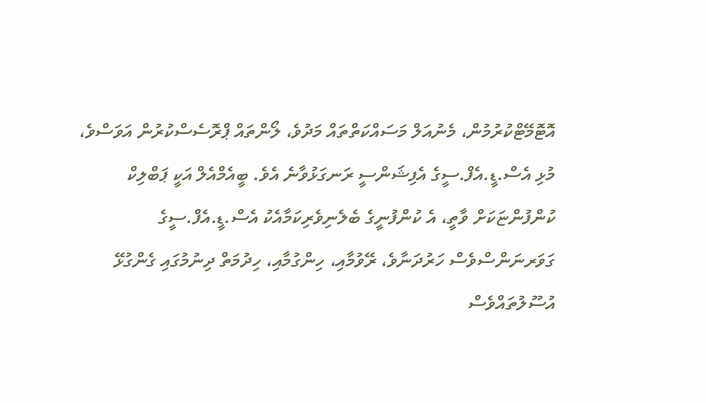އޮޓޮމޭޓްކުރުމުން، މެނުއަލް މަސައްކަތްތައް މަދުވެ، ލޯންތައް ޕްރޮސެސްކުރުން އަވަސްވެ، މުޅި އެސް.ޑީ.އެފް.ސީގެ އެފިޝަންސީ ރަނގަޅުވާނެ އެވެ. ބީއެމްއެލް އަކީ ޕަބްލިކް ކުންފުންޏަކަށް ވާތީ، އެ ކުންފުނީގެ ބެލެނިވެރިކަމާއެކު އެސް.ޑީ.އެފް.ސީގެ ގަވަރނަންސްވެސް ހަރުދަނާވެ، ރޭވުމާއި، ހިންގުމާއި، ހިދުމަތް ދިނުމުގައި ގެންގުޅޭ އުސޫލުތައްވެސް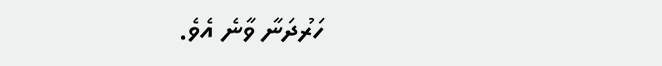ހަރުދަނާ ވާނެ އެވެ.